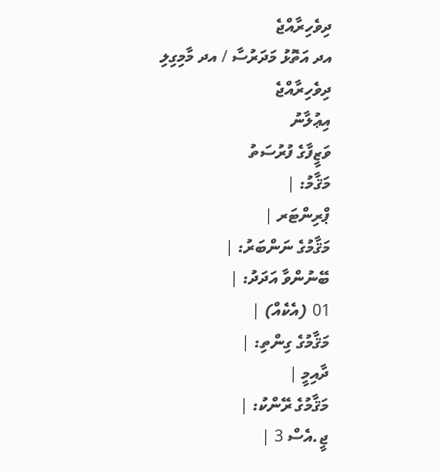ދިވެހިރާއްޖެ
އދ އަތޮޅު މަދަރުސާ / އދ މާމިގިލި
ދިވެހިރާއްޖެ
އިޢުލާނު
ވަޒީފާގެ ފުރުސަތު
މަޤާމު: |
ޕްރިންޓަރ |
މަޤާމުގެ ނަންބަރު: |
ބޭނުންވާ އަދަދު: |
01 (އެކެއް) |
މަޤާމުގެ ގިންތި: |
ދާއިމީ |
މަޤާމުގެ ރޭންކު: |
ޖީ.އެސް 3 |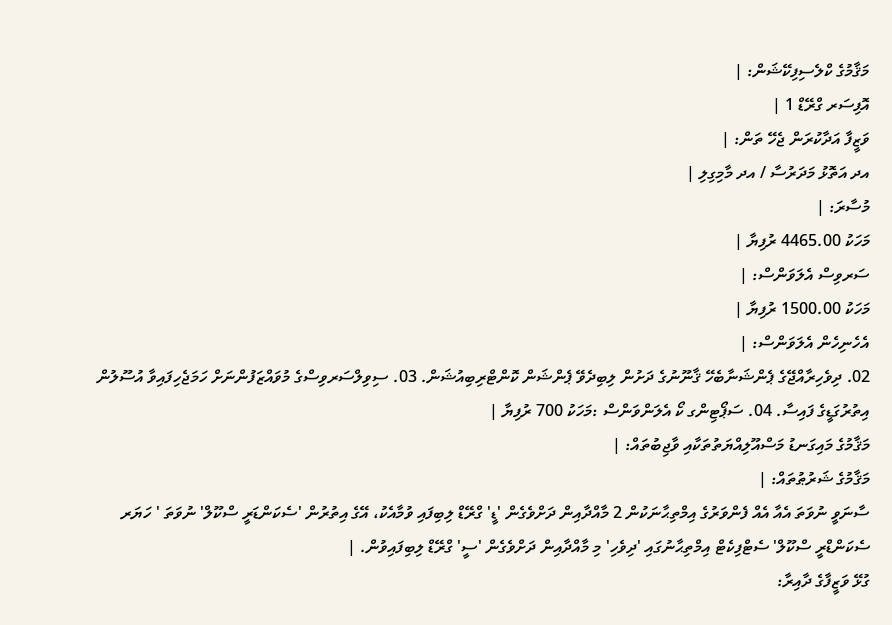މަޤާމުގެ ކްލެސިފިކޭޝަން: |
އޮފިސަރ ގްރޭޑް 1 |
ވަޒީފާ އަދާކުރަން ޖެހޭ ތަން: |
އދ އަތޮޅު މަދަރުސާ / އދ މާމިގިލި |
މުސާރަ: |
މަހަކު 4465.00 ރުފިޔާ |
ސަރވިސް އެލަވަންސް: |
މަހަކު 1500.00 ރުފިޔާ |
އެހެނިހެން އެލަވަންސް: |
02. ދިވެހިރާއްޖޭގެ ޕެންޝަނާބެހޭ ޤާނޫނުގެ ދަށުން ލިބިދެވޭ ޕެންޝަން ކޮންޓްރިބިއުޝަން. 03. ސިވިލްސަރވިސްގެ މުވައްޒަފުންނަށް ހަމަޖެހިފައިވާ އުސޫލުން އިތުރުގަޑީގެ ފައިސާ. 04. ސަޕޯޓިންގ ކޯ އެލަންވަންސް :މަހަކު 700 ރުފިޔާ |
މަޤާމުގެ މައިގަނޑު މަސްއޫލިއްޔަތުތަކާއި ވާޖިބުތައް: |
މަޤާމުގެ ޝަރުޠުތައް: |
ސާނަވީ ނުވަތަ އެއާ އެއް ފެންވަރުގެ އިމްތިޙާނަކުން 2 މާއްދާއިން ދަށްވެގެން 'ޑީ' ގްރޭޑް ލިބިފައި ވުމާއެކު، އޭގެ އިތުރުން 'ސެކަންޑަރީ ސްކޫލް' ނުވަތަ ' ހަޔަރ ސެކަންޑްރީ ސްކޫލް' ސެޓްފިކެޓް އިމްތިޙާނުގައި 'ދިވެހި' މި މާއްދާއިން ދަށްވެގެން 'ސީ' ގްރޭޑް ލިބިފައިވުން. |
ގުޅޭ ވަޒީފާގެ ދާއިރާ: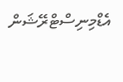އެޑްމިނިސްޓްރޭޝަން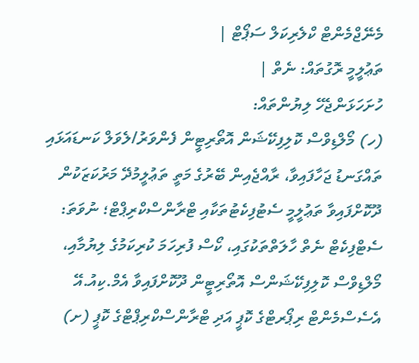މެނޭޖްމެންޓް ކްލެރިކަލް ސަޕޯޓް |
ތަޢުލީމީ ރޮގުތައް: ނެތް |
ހުށަހަޅަންޖެހޭ ލިޔުންތައް:
(ހ) މޯލްޑިވްސް ކޮލިފިކޭޝަން އޮތޯރިޓީން ފެންވަރު/ލެވަލް ކަނޑައަޅައި ތައްގަނޑު ޖަހާފައިވާ، ރާއްޖެއިން ބޭރުގެ މަތީ ތަޢުލީމުދޭ މަރުކަޒަކުން ދޫކޮށްފައިވާ ތަޢުލީމީ ސެޓުފިކެޓުތަކާއި ޓްރާންސްކްރިޕްޓް؛ ނުވަތަ: ސެޓްފިކެޓް ނެތް ހާލަތްތަކުގައި، ކޯސް ފުރިހަމަ ކުރިކަމުގެ ލިޔުމާއި، މޯލްޑިވްސް ކޮލިފިކޭޝަންސް އޮތޯރިޓީން ދޫކޮށްފައިވާ އެމް.ކިއު.އޭ އެސެސްމެންޓް ރިޕޯރޓްގެ ކޮޕީ އަދި ޓްރާންސްކްރިޕްޓްގެ ކޮޕީ (ށ)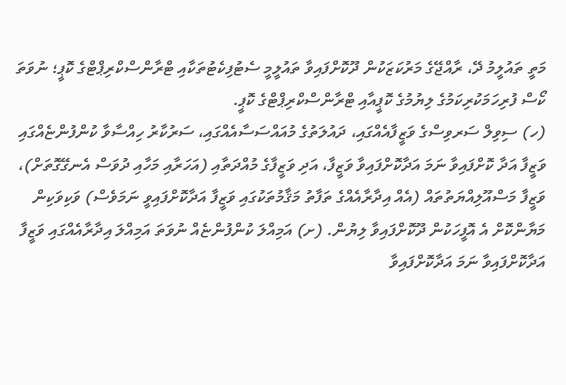މަތީ ތައުލީމު ދޭ، ރާއްޖޭގެ މަރުކަޒަކުން ދޫކޮށްފައިވާ ތައުލީމީ ސެޓުފިކެޓުތަކާއި ޓްރާންސްކްރިޕްޓްގެ ކޮޕީ؛ ނުވަތަ ކޯސް ފުރިހަމަކުރިކަމުގެ ލިޔުމުގެ ކޮޕީއާއި ޓްރާންސްކްރިޕްޓްގެ ކޮޕީ.
(ހ) ސިވިލް ސަރވިސްގެ ވަޒީފާއެއްގައި، ދައުލަތުގެ މުއައްސަސާއެއްގައި، ސަރުކާރު ހިއްސާވާ ކުންފުންޏެއްގައި ވަޒީފާ އަދާ ކޮށްފައިވާ ނަމަ އަދާކޮށްފައިވާ ވަޒީފާ، އަދި ވަޒީފާގެ މުއްދަތާއި (އަހަރާއި މަހާއި ދުވަސް އެނގޭގޮތަށް)، ވަޒީފާ މަސްއޫލިއްޔަތުތައް (އެއް އިދާރާއެއްގެ ތަފާތު މަޤާމުތަކުގައި ވަޒީފާ އަދާކޮށްފައިވީ ނަމަވެސް) ވަކިވަކިން މަޔާންކޮށް އެ އޮފީހަކުން ދޫކޮށްފައިވާ ލިޔުން. (ށ) އަމިއްލަ ކުންފުންޏެއް ނުވަތަ އަމިއްލަ އިދާރާއެއްގައި ވަޒީފާ އަދާކޮށްފައިވާ ނަމަ އަދާކޮށްފައިވާ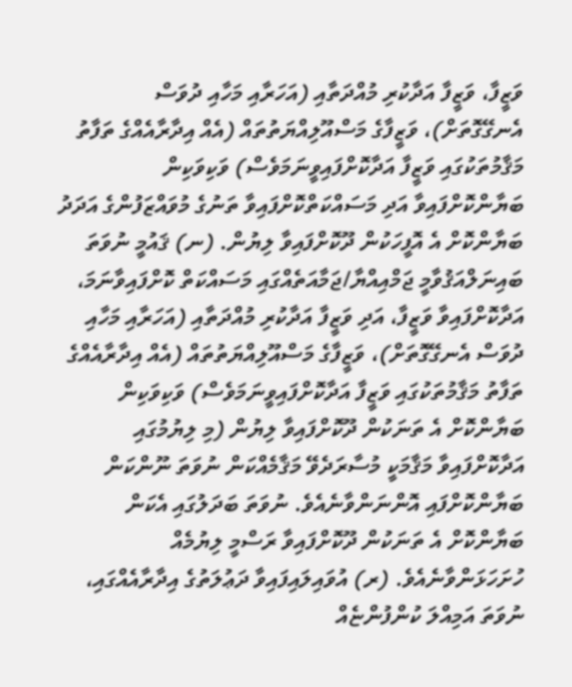ވަޒީފާ، ވަޒީފާ އަދާކުރި މުއްދަތާއި (އަހަރާއި މަހާއި ދުވަސް އެނގޭގޮތަށް)، ވަޒީފާގެ މަސްއޫލިއްޔަތުތައް (އެއް އިދާރާއެއްގެ ތަފާތު މަޤާމުތަކުގައި ވަޒީފާ އަދާކޮށްފައިވީނަމަވެސް) ވަކިވަކިން ބަޔާންކޮށްފައިވާ އަދި މަސައްކަތްކޮށްފައިވާ ތަނުގެ މުވައްޒަފުންގެ އަދަދު ބަޔާންކޮށް އެ އޮފީހަކުން ދޫކޮށްފައިވާ ލިޔުން. (ނ) ޤައުމީ ނުވަތަ ބައިނަލްއަޤުވާމީ ޖަމްއިއްޔާ/ޖަމާއަތެއްގައި މަސައްކަތް ކޮށްފައިވާނަމަ، އަދާކޮށްފައިވާ ވަޒީފާ، އަދި ވަޒީފާ އަދާކުރި މުއްދަތާއި (އަހަރާއި މަހާއި ދުވަސް އެނގޭގޮތަށް)، ވަޒީފާގެ މަސްއޫލިއްޔަތުތައް (އެއް އިދާރާއެއްގެ ތަފާތު މަޤާމުތަކުގައި ވަޒީފާ އަދާކޮށްފައިވީނަމަވެސް) ވަކިވަކިން ބަޔާންކޮށް އެ ތަނަކުން ދޫކޮށްފައިވާ ލިޔުން (މި ލިޔުމުގައި އަދާކޮށްފައިވާ މަޤާމަކީ މުސާރަދެވޭ މަޤާމެއްކަން ނުވަތަ ނޫންކަން ބަޔާންކޮށްފައި އޮންނަންވާނެއެވެ. ނުވަތަ ބަދަލުގައި އެކަން ބަޔާންކޮށް އެ ތަނަކުން ދޫކޮށްފައިވާ ރަސްމީ ލިޔުމެއް ހުށަހަޅަންވާނެއެވެ. (ރ) އުވައިލައިފައިވާ ދަޢުލަތުގެ އިދާރާއެއްގައި، ނުވަތަ އަމިއްލަ ކުންފުންޏެއް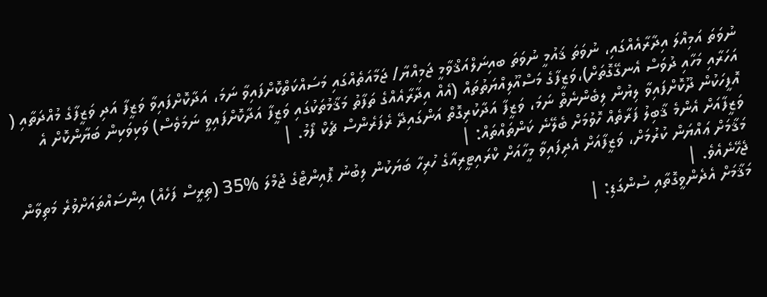ނުވަތަ އަމިއްލަ އިދާރާއެއްގައި، ނުވަތަ ޤައުމީ ނުވަތަ ބއިނަލްއަޤްވާމީ ޖަމިއްޔާ/ ޖަމާއަތެއްގައި މަސައްކަތްކޮށްފައިވާ ނަމަ، އަދާކޮށްފައިވާ ވަޒީފާ އަދި ވަޒީފާގެ މުއްދަތާއި ( އަހަރާއި މަހާއި ދުވަސް އެނގޭގޮތަށް)،ވަޒީފާގެ މަސްއޫލިއްޔަތުތައް (އެއް އިދާރާއެއްގެ ތަފާތު މަޤާމުތަކުގައި ވަޒީފާ އަދާކޮށްފައިވީ ނަމަވެސް) ވަކިވަކިން ބަޔާންކޮށް އެ އޮފީހަކުން ދޫކޮށްފައިވާ ލިޔުން ލިބެންނެތް ނަމަ، ވަޒީފާ އަދާކުރިގޮތް އަންގައިދޭ ރެފަރެންސް ޗެކް ފޯމު. |
ވަޒީފާއަށް އެންމެ ޤާބިލު ފަރާތެއް ހޮވުމަށް ބެލޭނެ ކަންތައްތައް: |
މަޤާމަށް ޢައްޔަން ކުރުމަށް، ވަޒީފާއަށް އެދިފައިވާ މީހާއަށް ކްރައިޓީރިއާގެ ހުރިހާ ބަޔަކުން ލިބުނު ޕޮއިންޓްގެ ޖުމްލަ %35 (ތިރީސް ފަހެއް) އިންސައްތައަށްވުރެ މަތިވާން ޖެހޭނެއެވެ. |
މަޤާމަށް އެދެންވީގޮތާއި ސުންގަޑި: |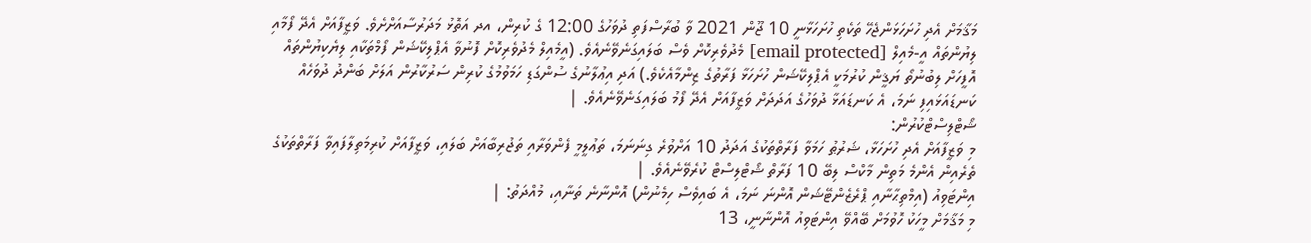މަޤާމަށް އެދި ހުށަހަޅަންޖެހޭ ތަކެތި ހުށަހަޅާނީ 10 ޖޫން 2021 ވާ ބުރާސްފަތި ދުވަހުގެ 12:00 ގެ ކުރިން، އދ އަތޮޅު މަދަރުސާއަށްށެވެ. ވަޒީފާއަށް އެދޭ ފޯމާއި ލިޔުންތައް އީ-މެއިލް [email protected] މެދުވެރިކޮށް ވެސް ބަލައިގަނެވޭނެއެވެ. (އީމެއިލް މެދުވެރިކޮށް ފޮނުވާ އެޕްލިކޭޝަން ފޯމްތަކާއި ލިޔެކިޔުންތައް އޮފީހަށް ލިބުނުތޯ ޔަޤީން ކުރުމަކީ އެޕްލިކޭޝަން ހުށަހަޅާ ފަރާތުގެ ޒިންމާއެކެވެ.) އަދި އިޢުލާނުގެ ސުންގަޑި ހަމަވުމުގެ ކުރިން ސަރުކާރުން އަލަށް ބަންދު ދުވަހެއް ކަނޑައަޅައިފި ނަމަ، އެ ކަނޑައަޅާ ދުވަހުގެ އަދަދަށް ވަޒީފާއަށް އެދޭ ފޯމު ބަލައިގަނެވޭނެއެވެ. |
ޝޯޓްލިސްޓްކުރުން:
މި ވަޒީފާއަށް އެދި ހުށަހަޅާ، ޝަރުޠު ހަމަވާ ފަރާތްތަކުގެ އަދަދު 10 އަށްވުރެ ގިނަނަމަ، ތަޢުލީމީ ފެންވަރާއި ތަޖުރިބާއަށް ބަލައި، ވަޒީފާއަށް ކުރިމަތިލާފައިވާ ފަރާތްތަކުގެ ތެރެއިން އެންމެ މަތިން މާކްސް ލިބޭ 10 ފަރާތް ޝޯޓްލިސްޓް ކުރެވޭނެއެވެ. |
އިންޓަވިއު (އިމްތިޙާނާއި ޕްރެޒެންޓޭޝަން އޮންނަ ނަމަ، އެ ބައިވެސް ހިމެނުން) އޮންނާނެ ތަނާއި، މުއްދަތު: |
މި މަޤާމަށް މީހަކު ހޮވުމަށް ބޭއްވޭ އިންޓަވިއު އޮންނާނީ، 13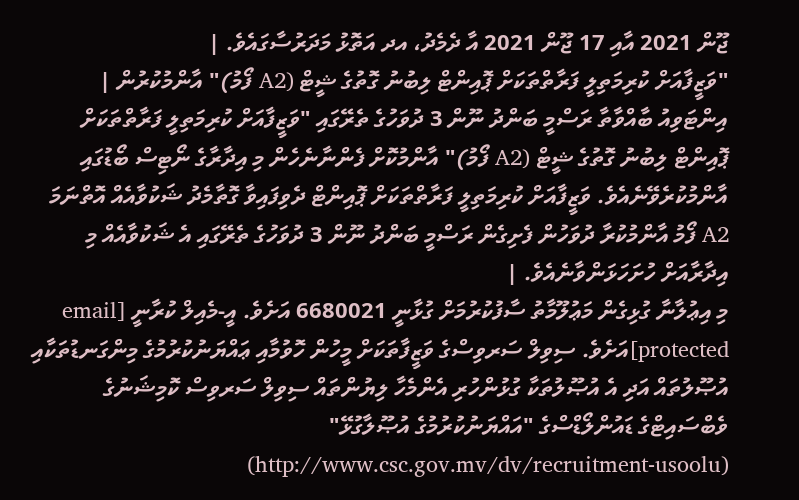ޖޫން 2021 އާއި 17 ޖޫން 2021 އާ ދެމެދު، އދ އަތޮޅު މަދަރުސާގައެވެ. |
"ވަޒީފާއަށް ކުރިމަތިލީ ފަރާތްތަކަށް ޕޮއިންޓް ލިބުނު ގޮތުގެ ޝީޓް (A2 ފޯމު)" އާންމުކުރުން |
އިންޓަވިއު ބާއްވާތާ ރަސްމީ ބަންދު ނޫން 3 ދުވަހުގެ ތެރޭގައި "ވަޒީފާއަށް ކުރިމަތިލީ ފަރާތްތަކަށް ޕޮއިންޓް ލިބުނު ގޮތުގެ ޝީޓް (A2 ފޯމު)" އާންމުކޮށް ފެންނާނެހެން މި އިދާރާގެ ނޯޓިސް ބޯޑުގައި އާންމުކުރެވޭނެއެވެ. ވަޒީފާއަށް ކުރިމަތިލީ ފަރާތްތަކަށް ޕޮއިންޓް ދެވިފައިވާ ގޮތާމެދު ޝަކުވާއެއް އޮތްނަމަ A2 ފޯމު އާންމުކުރާ ދުވަހުން ފެށިގެން ރަސްމީ ބަންދު ނޫން 3 ދުވަހުގެ ތެރޭގައި އެ ޝަކުވާއެއް މި އިދާރާއަށް ހުށަހަޅަންވާނެއެވެ. |
މި އިޢުލާނާ ގުޅިގެން މަޢުލޫމާތު ސާފުކުރުމަށް ގުޅާނީ 6680021 އަށެވެ. އީ-މެއިލް ކުރާނީ [email protected]އަށެވެ. ސިވިލް ސަރވިސްގެ ވަޒީފާތަކަށް މީހުން ހޮވުމާއި ޢައްޔަނުކުރުމުގެ މިންގަނޑުތަކާއި އުޞޫލުތައް އަދި އެ އުޞޫލުތަކާ ގުޅުންހުރި އެންމެހާ ލިޔުންތައް ސިވިލް ސަރވިސް ކޮމިޝަނުގެ ވެބްސައިޓްގެ ޑައުންލޯޑްސްގެ "އައްޔަނުކުރުމުގެ އުޞޫލާގުޅޭ" (http://www.csc.gov.mv/dv/recruitment-usoolu)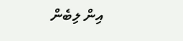އިން ލިބެން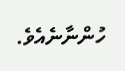ހުންނާނެއެވެ.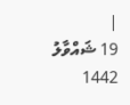|
19 ޝައްވާލު 1442